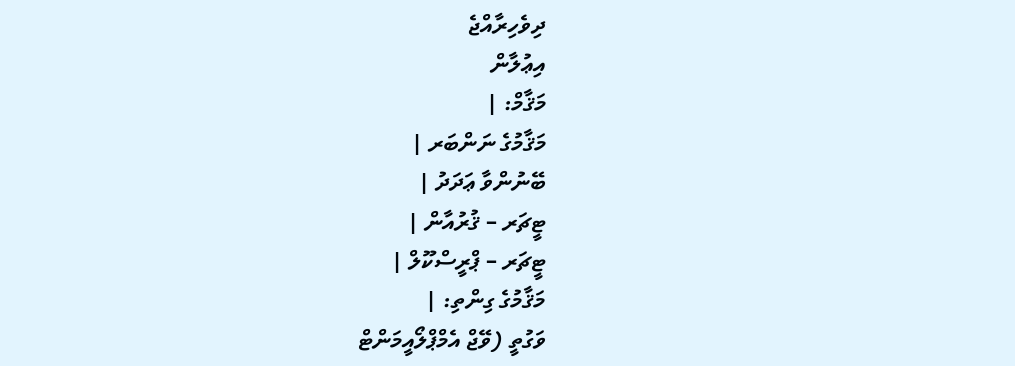ދިވެހިރާއްޖެ
އިޢުލާން
މަޤާމް: |
މަޤާމުގެ ނަންބަރ |
ބޭނުންވާ ޢަދަދު |
ޓީޗަރ – ޤުރުއާން |
ޓީޗަރ – ޕްރީސްކޫލް |
މަޤާމުގެ ގިންތި: |
ވަގުތީ (ވޭޖް އެމްޕްލޯއީމަންޓް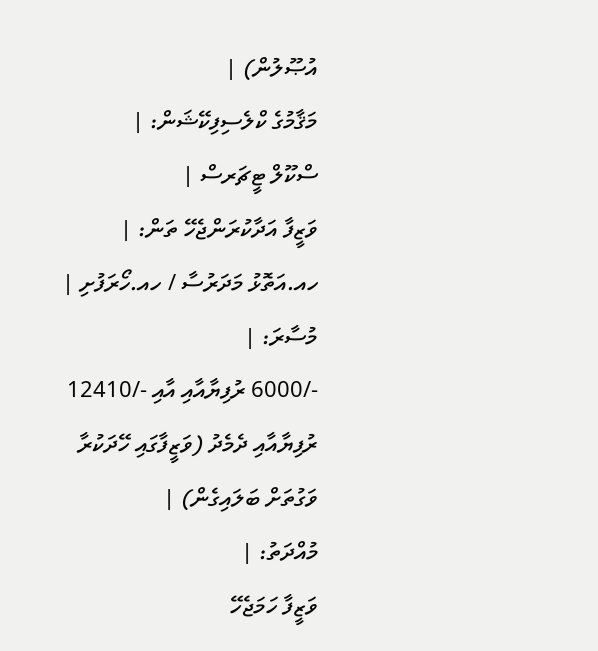އުޞޫލުން) |
މަޤާމުގެ ކްލެސިފިކޭޝަން: |
ސްކޫލް ޓީޗަރސް |
ވަޒީފާ އަދާކުރަންޖެހޭ ތަން: |
ހއ.އަތޮޅު މަދަރުސާ / ހއ.ހޯރަފުށި |
މުސާރަ: |
-/6000 ރުފިޔާއާއި އާއި -/12410 ރުފިޔާއާއި ދެމެދު (ވަޒީފާގައި ހޭދަކުރާ ވަގުތަށް ބަލައިގެން) |
މުއްދަތު: |
ވަޒީފާ ހަމަޖެހޭ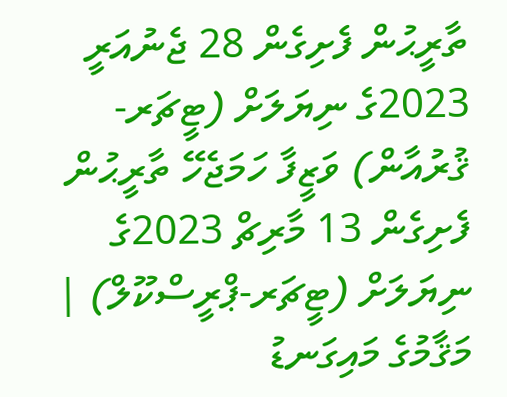ތާރީޙުން ފެށިގެން 28 ޖެނުއަރީ 2023ގެ ނިޔަލަށް (ޓީޗަރ- ޤުރުއާން) ވަޒީފާ ހަމަޖެހޭ ތާރީޙުން ފެށިގެން 13 މާރިޗް 2023ގެ ނިޔަލަށް (ޓީޗަރ-ޕްރީސްކޫލް) |
މަޤާމުގެ މައިގަނޑު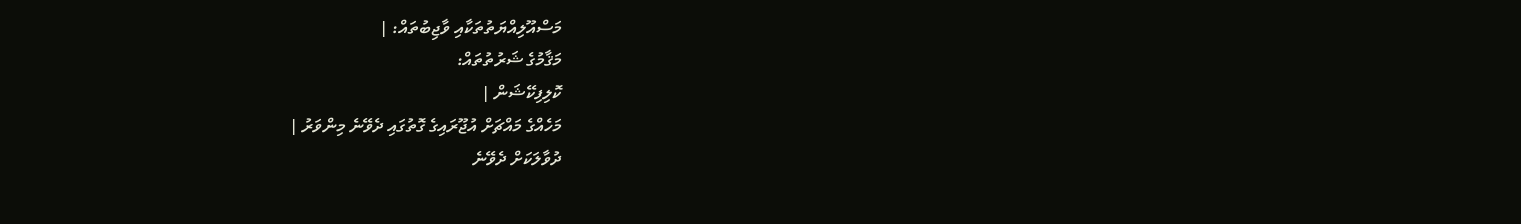މަސްއޫލިއްޔަތުތަކާއި ވާޖިބުތައް: |
މަޤާމުގެ ޝަރުތުތައް:
ކޮލިފިކޭޝަން |
މަހެއްގެ މައްޗަށް އުޖޫރައިގެ ގޮތުގައި ދެވޭނެ މިންވަރު |
ދުވާލަކަށް ދެވޭނެ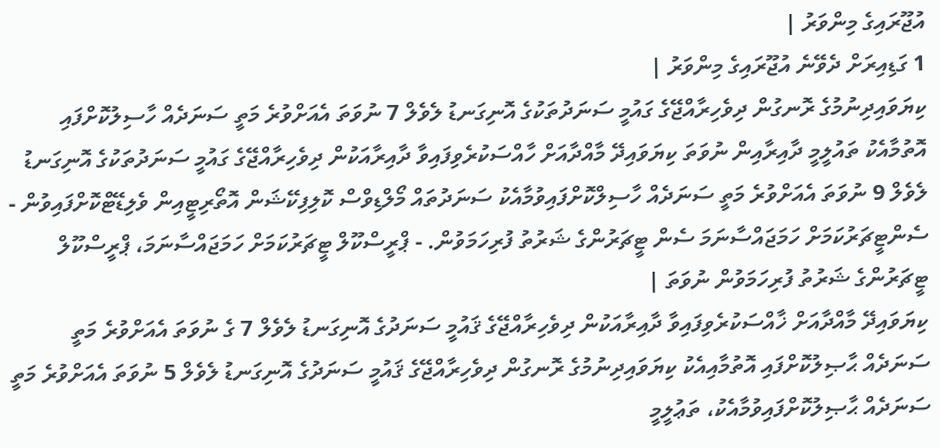އުޖޫރައިގެ މިންވަރު |
1 ގަޑިއިރަށް ދެވޭނެ އުޖޫރައިގެ މިންވަރު |
ކިޔަވައިދިނުމުގެ ރޮނގުން ދިވެހިރާއްޖޭގެ ގައުމީ ސަނަދުތަކުގެ އޮނިގަނޑު ލެވެލް 7 ނުވަތަ އެއަށްވުރެ މަތީ ސަނަދެއް ހާސިލުކޮށްފައި އޮތުމާއެކު ތައުލީމީ ދާއިރާއިން ނުވަތަ ކިޔަވައިދޭ މާއްދާއަށް ހާއްސަކުރެވިފައިވާ ދާއިރާއަކުން ދިވެހިރާއްޖޭގެ ގައުމީ ސަނަދުތަކުގެ އޮނިގަނޑު ލެވެލް 9 ނުވަތަ އެއަށްވުރެ މަތީ ސަނަދެއް ހާސިލްކޮށްފައިވުމާއެކު ސަނަދުތައް މޯލްޑިވްސް ކޮލިފިކޭޝަން އޮތޯރިޓީއިން ވެލިޑޭޓްކޮށްފައިވުން - ސެންޓީޗަރުކަމަށް ހަމަޖައްސާނަމަ ސެން ޓީޗަރުންގެ ޝަރުތު ފުރިހަމަވުން. - ޕްރީސްކޫލް ޓީޗަރުކަމަށް ހަމަޖައްސާނަމަ، ޕްރީސްކޫލް ޓީޗަރުންގެ ޝަރުތު ފުރިހަމަވުން ނުވަތަ |
ކިޔަވައިދޭ މާއްދާއަށް ޚާއްސަކުރެވިފައިވާ ދާއިރާއަކުން ދިވެހިރާއްޖޭގެ ޤައުމީ ސަނަދުގެ އޮނިގަނޑު ލެވެލް 7 ގެ ނުވަތަ އެއަށްވުރެ މަތީ ސަނަދެއް ޙާޞިލުކޮށްފައި އޮތުމާއިއެކު ކިޔަވައިދިނުމުގެ ރޮނގުން ދިވެހިރާއްޖޭގެ ޤައުމީ ސަނަދުގެ އޮނިގަނޑު ލެވެލް 5 ނުވަތަ އެއަށްވުރެ މަތީ ސަނަދެއް ޙާޞިލުކޮށްފައިވުމާއެކު، ތަޢުލީމީ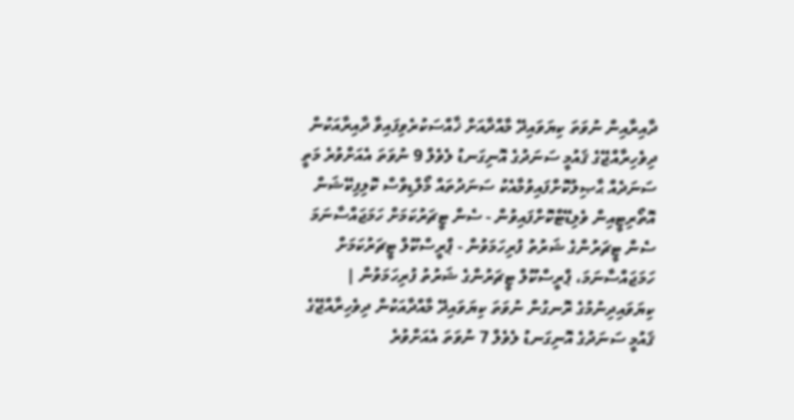ދާއިރާއިން ނުވަތަ ކިޔަވައިދޭ މާއްދާއަށް ޚާއްސަކުރެވިފައިވާ ދާއިރާއަކުން ދިވެހިރާއްޖޭގެ ޤައުމީ ސަނަދުގެ އޮނިގަނޑު ލެވެލް 9 ނުވަތަ އެއަށްވުރެ މަތީ ސަނަދެއް ޙާޞިލުކޮށްފައިވުމާއެކު ސަނަދުތައް މޯލްޑިވްސް ކޮލިފިކޭޝަން އޮތޯރިޓީއިން ވެލިޑޭޓްކޮށްފައިވުން - ސެން ޓީޗަރުކަމަށް ހަމަޖައްސާނަމަ ސެން ޓީޗަރުންގެ ޝަރުތު ފުރިހަމަވުން - ޕްރީސްކޫލް ޓީޗަރުކަމަށް ހަމަޖައްސާނަމަ، ޕްރީސްކޫލް ޓީޗަރުންގެ ޝަރުތު ފުރިހަމަވުން |
ކިޔަވައިދިނުމުގެ ރޮނގުން ނުވަތަ ކިޔަވައިދޭ މާއްދާއަކުން ދިވެހިރާއްޖޭގެ ޤައުމީ ސަނަދުގެ އޮނިގަނޑު ލެވެލް 7 ނުވަތަ އެއަށްވުރެ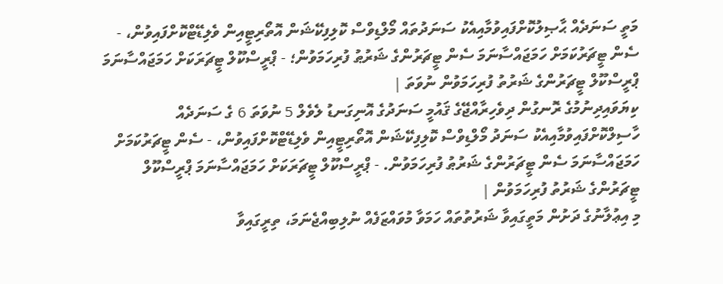މަތީ ސަނަދެއް ޙާޞިލުކޮށްފައިވުމާއިއެކު ސަނަދުތައް މޯލްޑިވްސް ކޮލިފިކޭޝަން އޮތޯރިޓީއިން ވެލިޑޭޓްކޮށްފައިވުން، - ސެން ޓީޗަރުކަމަށް ހަމަޖައްސާނަމަ ސެން ޓީޗަރުންގެ ޝަރުޠު ފުރިހަމަވުން؛ - ޕްރީސްކޫލް ޓީޗަރަކަށް ހަމަޖައްސާނަމަ ޕްރީސްކޫލް ޓީޗަރުންގެ ޝަރުތު ފުރިހަމަވުން ނުވަތަ |
ކިޔަވައިދިނުމުގެ ރޮނގުން ދިވެހިރާއްޖޭގެ ޤައުމީ ސަނަދުގެ އޮނިގަނޑު ލެވެލް 5 ނުވަތަ 6 ގެ ސަނަދެއް ހާސިލްކޮށްފައިވުމާއިއެކު ސަނަދު މޯލްޑިވްސް ކޮލިފިކޭޝަން އޮތޯރިޓީއިން ވެލިޑޭޓްކޮށްފައިވުން، - ސެން ޓީޗަރުކަމަށް ހަމަޖައްސާނަމަ ސެން ޓީޗަރުންގެ ޝަރުޠު ފުރިހަމަވުން. - ޕްރީސްކޫލް ޓީޗަރަކަށް ހަމަޖައްސާނަމަ ޕްރީސްކޫލް ޓީޗަރުންގެ ޝަރުތު ފުރިހަމަވުން |
މި އިޢުލާނުގެ ދަށުން މަތީގައިވާ ޝަރުތުތައް ހަމަވާ މުވައްޒަފެއް ނުލިބިއްޖެނަމަ، ތިރީގައިވާ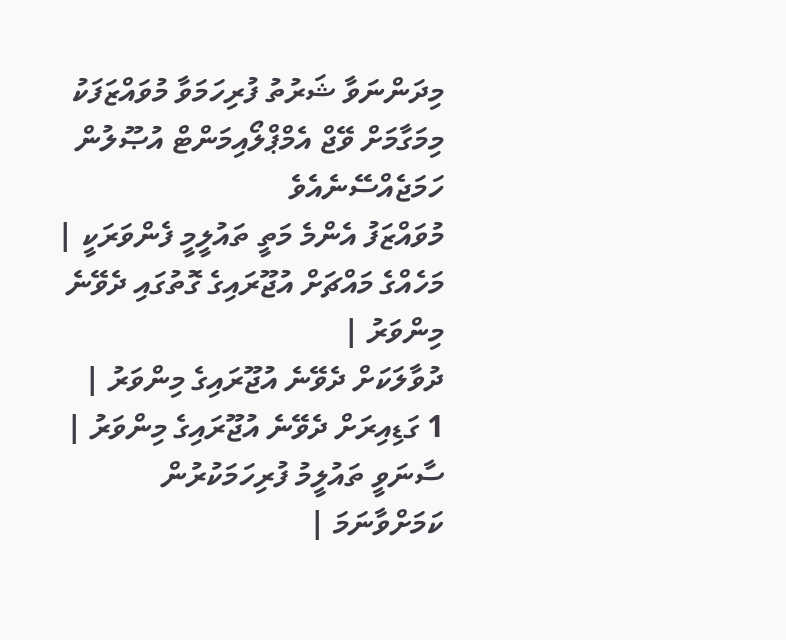މިދަންނަވާ ޝަރުތު ފުރިހަމަވާ މުވައްޒަފަކު މިމަގާމަށް ވޭޖް އެމްޕްލޯއިމަންޓް އުޞޫލުން ހަމަޖެއްސޭނެއެވެ
މުވައްޒަފު އެންމެ މަތީ ތައުލީމީ ފެންވަރަކީ |
މަހެއްގެ މައްޗަށް އުޖޫރައިގެ ގޮތުގައި ދެވޭނެ މިންވަރު |
ދުވާލަކަށް ދެވޭނެ އުޖޫރައިގެ މިންވަރު |
1 ގަޑިއިރަށް ދެވޭނެ އުޖޫރައިގެ މިންވަރު |
ސާނަވީ ތައުލީމު ފުރިހަމަކުރުން ކަމަށްވާނަމަ |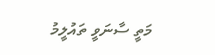މަތީ ސާނަވީ ތައުލީމު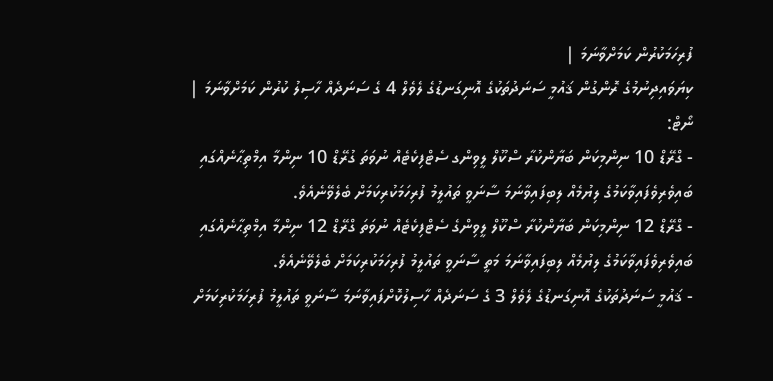ފުރިހަމަކުރުން ކަމަށްވާނަމަ |
ކިޔަވައިދިނުމުގެ ރޮންގުން ޤައުމީ ސަނަދުތަކުގެ އޮނިގަނޑުގެ ލެވެލް 4 ގެ ސަނަދެއް ހާސިލު ކުރުން ކަމަށްވާނަމަ |
ނޯޓް:
- ގްރޭޑް 10 ނިންމިކަން ބަޔާންކުރާ ސްކޫލް ލީވިންގ ސެޓްފިކެޓެއް ނުވަތަ ގުރޭޑް 10 ނިންމާ އިމްތިޙާނެއްގައި ބައިވެރިވެފައިވާކަމުގެ ލިޔުމެއް ލިބިފައިވާނަމަ ސާނަވީ ތައުލީމު ފުރިހަމަކުރިކަމަށް ބެލެވޭނެއެވެ.
- ގްރޭޑް 12 ނިންމިކަން ބަޔާންކުރާ ސްކޫލް ލީވިންގެ ސެޓްފިކެޓެއް ނުވަތަ ގްރޭޑް 12 ނިންމާ އިމްތިޙާނެއްގައި ބައިވެރިވެފައިވާކަމުގެ ލިޔުމެއް ލިބިފައިވާނަމަ މަތީ ސާނަވީ ތައުލީމު ފުރިހަމަކުރިކަމަށް ބެލެވޭނެއެވެ.
- ޤައުމީ ސަނަދުތަކުގެ އޮނިގަނޑުގެ ލެވެލް 3 ގެ ސަނަދެއް ހާސިލުކޮށްފައިވާނަމަ ސާނަވީ ތައުލީމު ފުރިހަމަކުރިކަމަށް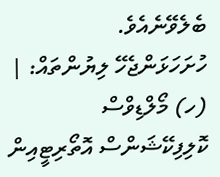ބެލެވޭނެއެވެ.
ހުށަހަޅަންޖެހޭ ލިޔުންތައް: |
(ހ) މޯލްޑިވްސް ކޮލިފިކޭޝަންސް އޮތޯރިޓީއިން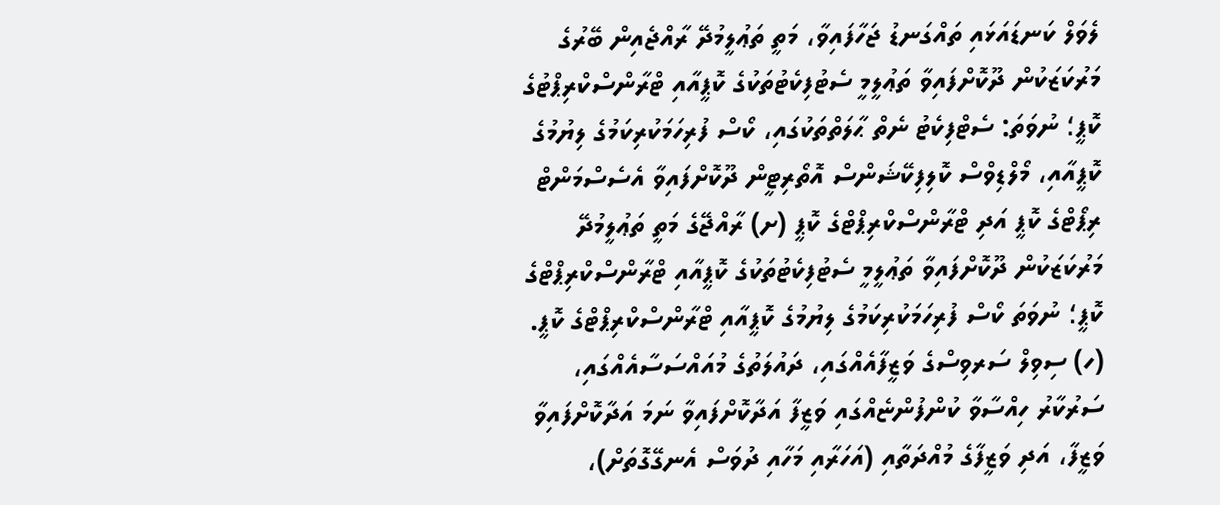ލެވަލް ކަނޑައަޅައި ތައްގަނޑު ޖަހާފައިވާ، މަތީ ތަޢުލީމުދޭ ރާއްޖެއިން ބޭރުގެ މަރުކަޒަކުން ދޫކޮށްފައިވާ ތަޢުލީމީ ސެޓުފިކެޓުތަކުގެ ކޮޕީއާއި ޓްރާންސްކްރިޕްޓުގެ ކޮޕީ؛ ނުވަތަ: ސެޓްފިކެޓު ނެތް ޙާލަތްތަކުގައި، ކޯސް ފުރިހަމަކުރިކަމުގެ ލިޔުމުގެ ކޮޕީއާއި، މޯލްޑިވްސް ކޮލިފިކޭޝަންސް އޮތޯރިޓީން ދޫކޮށްފައިވާ އެސެސްމަންޓް ރިޕޯޓްގެ ކޮޕީ އަދި ޓްރާންސްކްރިޕްޓްގެ ކޮޕީ (ށ) ރާއްޖޭގެ މަތީ ތަޢުލީމުދޭ މަރުކަޒަކުން ދޫކޮށްފައިވާ ތަޢުލީމީ ސެޓުފިކެޓުތަކުގެ ކޮޕީއާއި ޓްރާންސްކްރިޕްޓްގެ ކޮޕީ؛ ނުވަތަ ކޯސް ފުރިހަމަކުރިކަމުގެ ލިޔުމުގެ ކޮޕީއާއި ޓްރާންސްކްރިޕްޓްގެ ކޮޕީ.
(ހ) ސިވިލް ސަރވިސްގެ ވަޒީފާއެއްގައި، ދައުލަތުގެ މުއައްސަސާއެއްގައި، ސަރުކާރު ހިއްސާވާ ކުންފުންޏެއްގައި ވަޒީފާ އަދާކޮށްފައިވާ ނަމަ އަދާކޮށްފައިވާ ވަޒީފާ، އަދި ވަޒީފާގެ މުއްދަތާއި (އަހަރާއި މަހާއި ދުވަސް އެނގޭގޮތަށް)،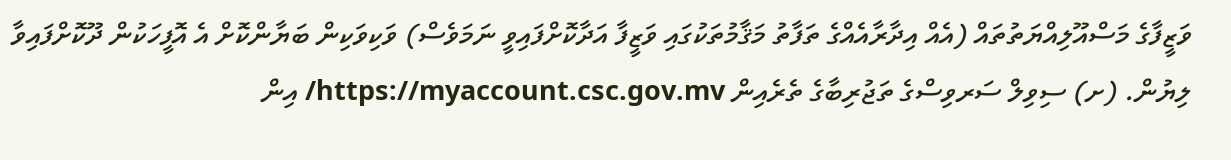ވަޒީފާގެ މަސްއޫލިއްޔަތުތައް (އެއް އިދާރާއެއްގެ ތަފާތު މަޤާމުތަކުގައި ވަޒީފާ އަދާކޮށްފައިވީ ނަމަވެސް) ވަކިވަކިން ބަޔާންކޮށް އެ އޮފީހަކުން ދޫކޮށްފައިވާ ލިޔުން. (ށ) ސިވިލް ސަރވިސްގެ ތަޖުރިބާގެ ތެރެއިން https://myaccount.csc.gov.mv/ އިން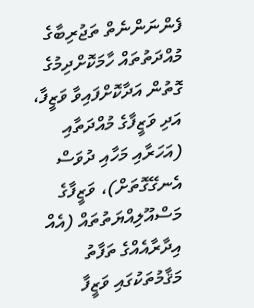ފެންނަންނެތް ތަޖުރިބާގެ މުއްދަތުތައް ހާމަކޮށްދިމުގެ ގޮތުން އަދާކޮށްފައިވާ ވަޒީފާ، އަދި ވަޒީފާގެ މުއްދަތާއި (އަހަރާއި މަހާއި ދުވަސް އެނގޭގޮތަށް)، ވަޒީފާގެ މަސްއޫލިއްޔަތުތައް (އެއް އިދާރާއެއްގެ ތަފާތު މަޤާމުތަކުގައި ވަޒީފާ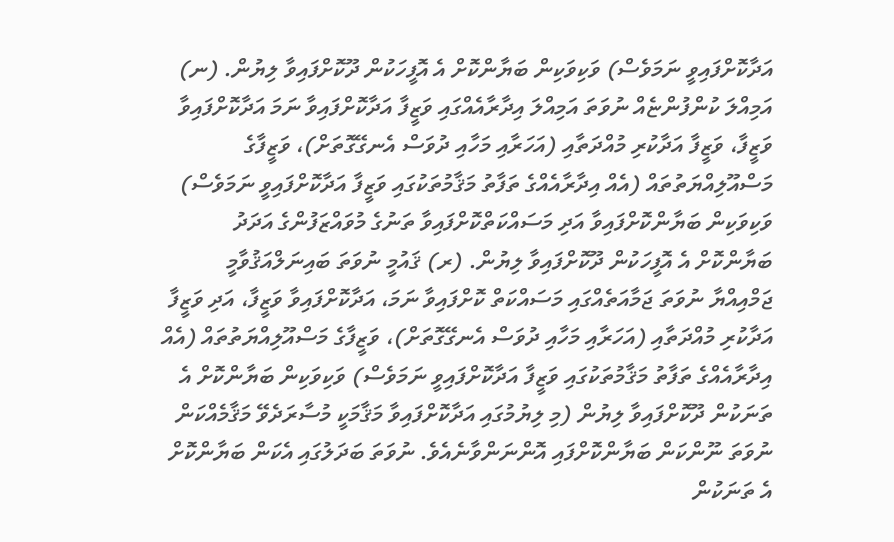އަދާކޮށްފައިވީ ނަމަވެސް) ވަކިވަކިން ބަޔާންކޮށް އެ އޮފީހަކުން ދޫކޮށްފައިވާ ލިޔުން. (ނ) އަމިއްލަ ކުންފުންޏެއް ނުވަތަ އަމިއްލަ އިދާރާއެއްގައި ވަޒީފާ އަދާކޮށްފައިވާ ނަމަ އަދާކޮށްފައިވާ ވަޒީފާ، ވަޒީފާ އަދާކުރި މުއްދަތާއި (އަހަރާއި މަހާއި ދުވަސް އެނގޭގޮތަށް)، ވަޒީފާގެ މަސްއޫލިއްޔަތުތައް (އެއް އިދާރާއެއްގެ ތަފާތު މަޤާމުތަކުގައި ވަޒީފާ އަދާކޮށްފައިވީ ނަމަވެސް) ވަކިވަކިން ބަޔާންކޮށްފައިވާ އަދި މަސައްކަތްކޮށްފައިވާ ތަނުގެ މުވައްޒަފުންގެ އަދަދު ބަޔާންކޮށް އެ އޮފީހަކުން ދޫކޮށްފައިވާ ލިޔުން. (ރ) ޤައުމީ ނުވަތަ ބައިނަލްއަޤުވާމީ ޖަމްއިއްޔާ ނުވަތަ ޖަމާއަތެއްގައި މަސައްކަތް ކޮށްފައިވާ ނަމަ، އަދާކޮށްފައިވާ ވަޒީފާ، އަދި ވަޒީފާ އަދާކުރި މުއްދަތާއި (އަހަރާއި މަހާއި ދުވަސް އެނގޭގޮތަށް)، ވަޒީފާގެ މަސްއޫލިއްޔަތުތައް (އެއް އިދާރާއެއްގެ ތަފާތު މަޤާމުތަކުގައި ވަޒީފާ އަދާކޮށްފައިވީ ނަމަވެސް) ވަކިވަކިން ބަޔާންކޮށް އެ ތަނަކުން ދޫކޮށްފައިވާ ލިޔުން (މި ލިޔުމުގައި އަދާކޮށްފައިވާ މަޤާމަކީ މުސާރަދެވޭ މަޤާމެއްކަން ނުވަތަ ނޫންކަން ބަޔާންކޮށްފައި އޮންނަންވާނެއެވެ. ނުވަތަ ބަދަލުގައި އެކަން ބަޔާންކޮށް އެ ތަނަކުން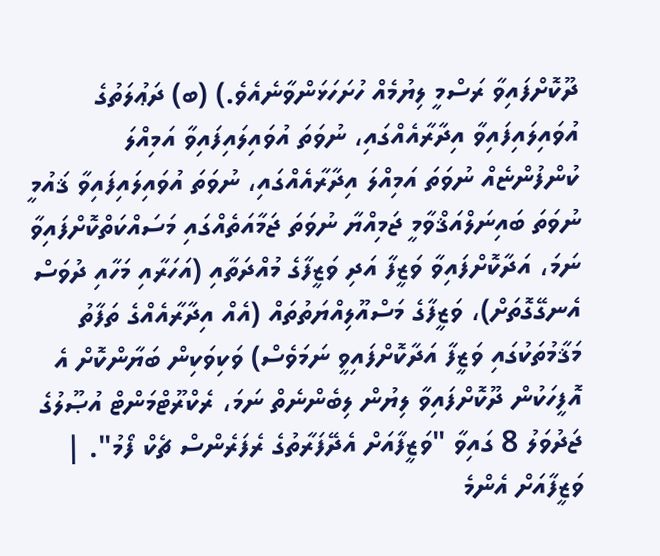ދޫކޮށްފައިވާ ރަސްމީ ލިޔުމެއް ހުށަހަޅަންވާނެއެވެ.) (ބ) ދަޢުލަތުގެ އުވައިލައިފައިވާ އިދާރާއެއްގައި، ނުވަތަ އުވައިލައިފައިވާ އަމިއްލަ ކުންފުންޏެއް ނުވަތަ އަމިއްލަ އިދާރާއެއްގައި، ނުވަތަ އުވައިލައިފައިވާ ޤައުމީ ނުވަތަ ބައިނަލްއަޤްވާމީ ޖަމިއްޔާ ނުވަތަ ޖަމާއަތެއްގައި މަސައްކަތްކޮށްފައިވާ ނަމަ، އަދާކޮށްފައިވާ ވަޒީފާ އަދި ވަޒީފާގެ މުއްދަތާއި (އަހަރާއި މަހާއި ދުވަސް އެނގޭގޮތަށް)، ވަޒީފާގެ މަސްއޫލިއްޔަތުތައް (އެއް އިދާރާއެއްގެ ތަފާތު މަޤާމުތަކުގައި ވަޒީފާ އަދާކޮށްފައިވީ ނަމަވެސް) ވަކިވަކިން ބަޔާންކޮށް އެ އޮފީހަކުން ދޫކޮށްފައިވާ ލިޔުން ލިބެންނެތް ނަމަ، ރެކްރޫޓްމަންޓް އުޞޫލުގެ ޖަދުވަލު 8 ގައިވާ "ވަޒީފާއަށް އެދޭފަރާތުގެ ރެފަރެންސް ޗެކް ފޯމު". |
ވަޒީފާއަށް އެންމެ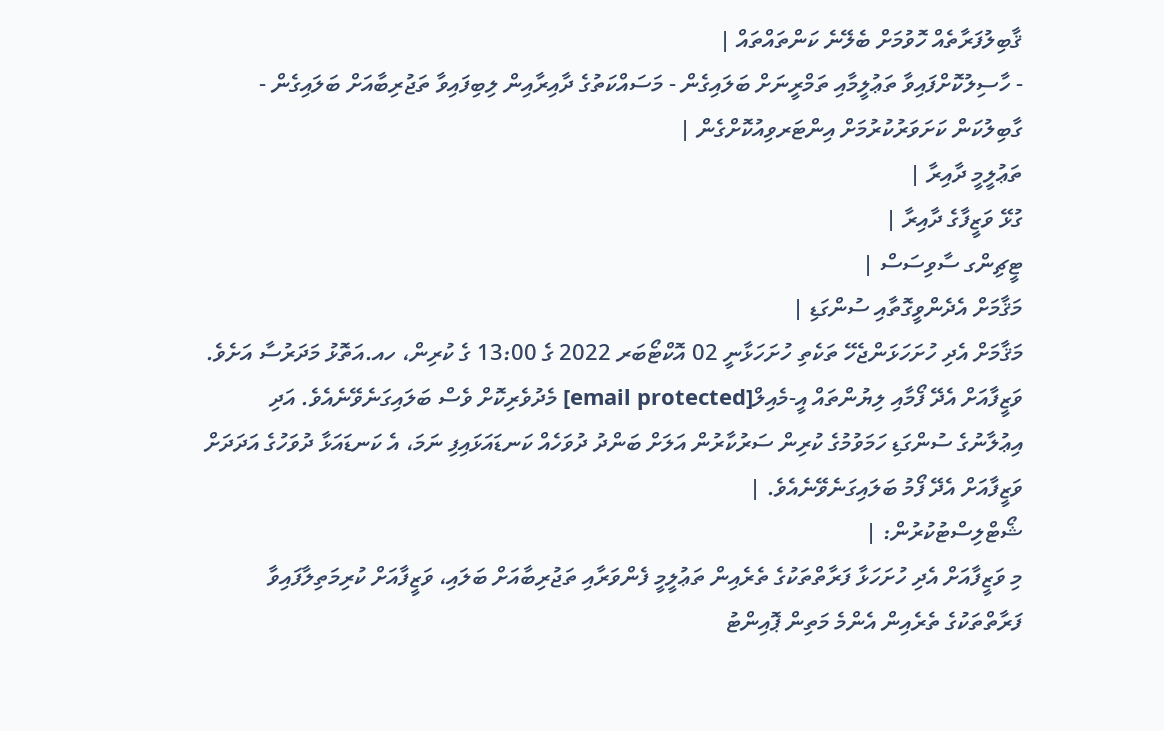ޤާބިލުފަރާތެއް ހޮވުމަށް ބެލޭނެ ކަންތައްތައް |
- ހާސިލުކޮށްފައިވާ ތަޢުލީމާއި ތަމްރީނަށް ބަލައިގެން - މަސައްކަތުގެ ދާއިރާއިން ލިބިފައިވާ ތަޖުރިބާއަށް ބަލައިގެން - ގާބިލުކަން ކަށަވަރުކުރުމަށް އިންޓަރވިއުކޮށްގެން |
ތަޢުލީމީ ދާއިރާ |
ގުޅޭ ވަޒީފާގެ ދާއިރާ |
ޓީޗިންގ ސާވިސަސް |
މަޤާމަށް އެދެންވީގޮތާއި ސުންގަޑި |
މަޤާމަށް އެދި ހުށަހަޅަންޖެހޭ ތަކެތި ހުށަހަޅާނީ 02 އޮކްޓޯބަރ 2022 ގެ 13:00 ގެ ކުރިން، ހއ.އަތޮޅު މަދަރުސާ އަށެވެ. ވަޒީފާއަށް އެދޭ ފޯމާއި ލިޔުންތައް އީ-މެއިލް[email protected] މެދުވެރިކޮށް ވެސް ބަލައިގަނެވޭނެއެވެ. އަދި އިޢުލާނުގެ ސުންގަޑި ހަމަވުމުގެ ކުރިން ސަރުކާރުން އަލަށް ބަންދު ދުވަހެއް ކަނޑައަޅައިފި ނަމަ، އެ ކަނޑައަޅާ ދުވަހުގެ އަދަދަށް ވަޒީފާއަށް އެދޭ ފޯމު ބަލައިގަނެވޭނެއެވެ. |
ޝޯޓްލިސްޓުކުރުން: |
މި ވަޒީފާއަށް އެދި ހުށަހަޅާ ފަރާތްތަކުގެ ތެރެއިން ތަޢުލީމީ ފެންވަރާއި ތަޖުރިބާއަށް ބަލައި، ވަޒީފާއަށް ކުރިމަތިލާފައިވާ ފަރާތްތަކުގެ ތެރެއިން އެންމެ މަތިން ޕޮއިންޓު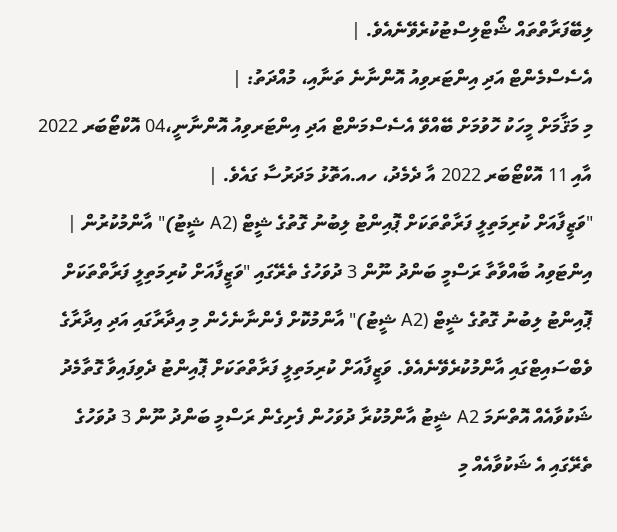ލިބޭފަރާތްތައް ޝޯޓްލިސްޓުކުރެވޭނެއެވެ. |
އެސެސްމެންޓް އަދި އިންޓަރވިއު އޮންނާނެ ތަނާއި، މުއްދަތު: |
މި މަޤާމަށް މީހަކު ހޮވުމަށް ބޭއްވޭ އެސެސްމަންޓް އަދި އިންޓަރވިއު އޮންނާނީ،04 އޮކްޓޯބަރ 2022 އާއި 11 އޮކްޓޯބަރ 2022 އާ ދެމެދު، ހއ.އަތޮޅު މަދަރުސާ ގައެވެ. |
"ވަޒީފާއަށް ކުރިމަތިލީ ފަރާތްތަކަށް ޕޮއިންޓު ލިބުނު ގޮތުގެ ޝީޓް (A2 ޝީޓު)" އާންމުކުރުން |
އިންޓަވިއު ބާއްވާތާ ރަސްމީ ބަންދު ނޫން 3 ދުވަހުގެ ތެރޭގައި "ވަޒީފާއަށް ކުރިމަތިލީ ފަރާތްތަކަށް ޕޮއިންޓު ލިބުނު ގޮތުގެ ޝީޓް (A2 ޝީޓު)" އާންމުކޮށް ފެންނާނެހެން މި އިދާރާގައި އަދި އިދާރާގެ ވެބްސައިޓްގައި އާންމުކުރެވޭނެއެވެ. ވަޒީފާއަށް ކުރިމަތިލީ ފަރާތްތަކަށް ޕޮއިންޓު ދެވިފައިވާ ގޮތާމެދު ޝަކުވާއެއް އޮތްނަމަ A2 ޝީޓު އާންމުކުރާ ދުވަހުން ފެށިގެން ރަސްމީ ބަންދު ނޫން 3 ދުވަހުގެ ތެރޭގައި އެ ޝަކުވާއެއް މި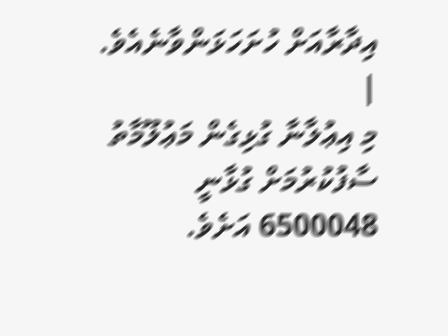އިދާރާއަށް ހުށަހަޅަންވާނެއެވެ. |
މި އިޢުލާނާ ގުޅިގެން މަޢުލޫމާތު ސާފުކުރުމަށް ގުޅާނީ 6500048 އަށެވެ.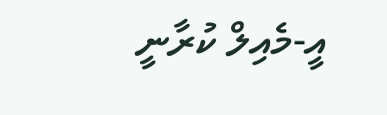އީ-މެއިލް ކުރާނީ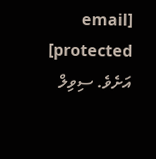[email protected] އަށެވެ. ސިވިލް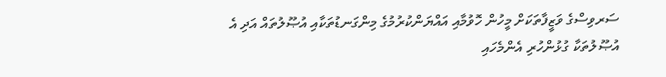ސަރވިސްގެ ވަޒީފާތަކަށް މީހުން ހޮވުމާއި އައްޔަންކުރުމުގެ މިންގަނޑުތަކާއި އުޞޫލުތައް އަދި އެ އުޞޫލުތަކާ ގުޅުންހުރި އެންމެހައި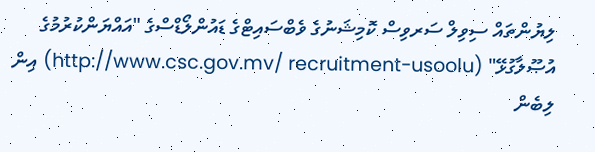ލިޔުންތައް ސިވިލް ސަރވިސް ކޮމިޝަނުގެ ވެބްސައިޓްގެ ޑައުންލޯޑްސްގެ "އައްޔަންކުރުމުގެ އުޞޫލާގުޅޭ" (http://www.csc.gov.mv/ recruitment-usoolu) އިން ލިބެން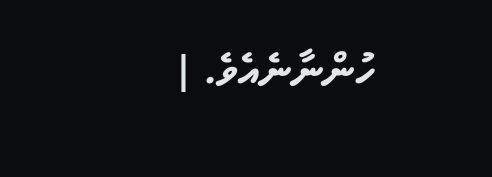ހުންނާނެއެވެ. |